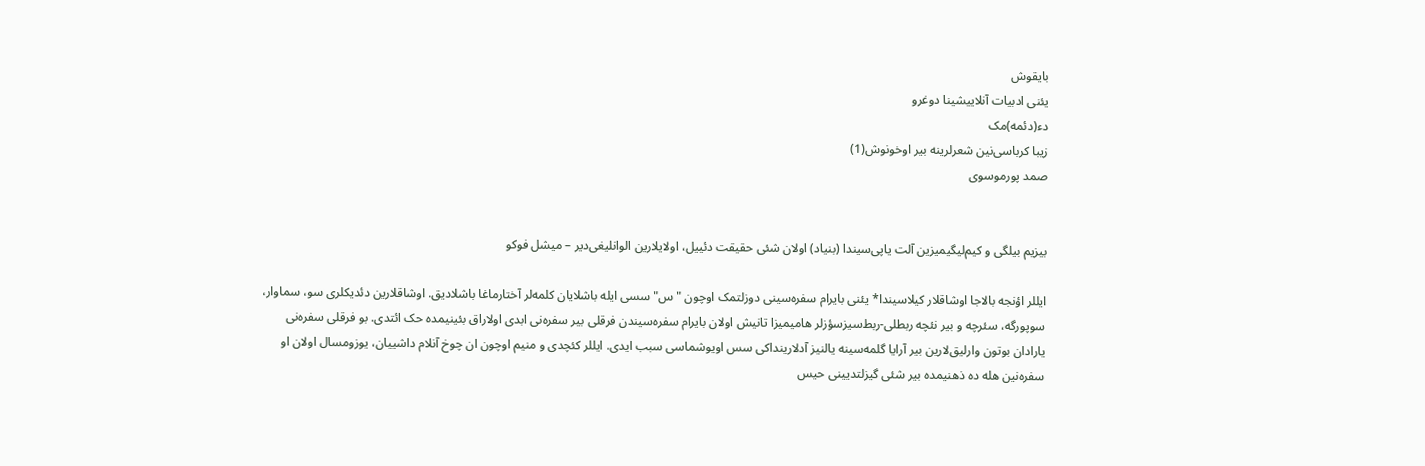بایقوش
یئنی ادبیات آنلاییشینا دوغرو
دء(دئمه)مک
زیبا کرباسی‌نین شعرلرینه بیر اوخونوش(1)
صمد پورموسوی


بیزیم بیلگی و کیم‌لیگیمیزین آلت یاپی‌سیندا (بنیاد) اولان شئی حقیقت دئییل، اولایلارین الوانلیغی‌دیر – میشل فوکو

ایللر اؤنجه بالاجا اوشاقلار کیلاسیندا* یئنی بایرام سفره‌سینی دوزلتمک اوچون "س" سسی ایله باشلایان کلمه‌لر آختارماغا باشلادیق. اوشاقلارین دئدیکلری سو، سماوار، سوپورگه، سئرچه و بیر نئچه ربطلی-ربط‌‌سیزسؤزلر هامیمیزا تانیش اولان بایرام سفره‌سیندن فرقلی بیر سفره‌نی ابدی اولاراق بئینیمده حک ائتدی. بو فرقلی سفره‌نی یارادان بوتون وارلیق‌لارین بیر آرایا گلمه‌سینه یالنیز آدلارینداکی سس اویوشماسی سبب ایدی. ایللر کئچدی و منیم اوچون ان چوخ آنلام داشییان، یوزومسال اولان او سفره‌نین هله ده ذهنیمده بیر شئی گیزلتدیینی حیس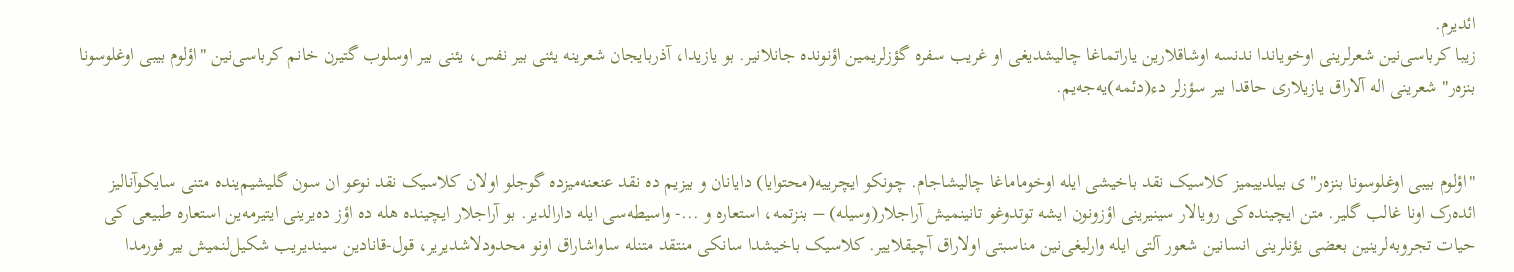ائدیرم.
زیبا کرباسی‌نین شعرلرینی اوخویاندا ندنسه اوشاقلارین یاراتماغا چالیشدیغی او غریب سفره گؤزلریمین اؤنونده جانلانیر. بو یازیدا، آذربایجان شعرینه یئنی بیر نفس، یئنی بیر اوسلوب گتیرن خانم کرباسی‌نین "اؤلوم بیبی اوغلوسونا بنزه‌ر" شعرینی اله آلاراق یازیلاری حاقدا بیر سؤزلر دء(دئمه)یه‌جه‌یم.


"اؤلوم بیبی اوغلوسونا بنزه‌ر"ی بیلدییمیز کلاسیک نقد باخیشی ایله اوخوماماغا چالیشاجام. چونکو ایچرییه(محتوایا) دایانان و بیزیم ده نقد عنعنه‌میزده گوجلو اولان کلاسیک نقد نوعو ان سون گلیشیم‌ینده متنی سایکوآنالیز ائده‌رک اونا غالب گلیر. متن ایچینده‌کی رویالار سینیرینی اؤزونون ایشه توتدوغو تانینمیش آراجلار(وسیله) – بنزتمه، استعاره و ...- واسیطه‌سی ایله دارالدیر. بو آراجلار ایچینده هله ده اؤز ده‌یرینی ایتیرمه‌ین استعاره طبیعی کی حیات تجروبه‌لرینین بعضی یؤنلرینی انسانین شعور آلتی ایله وارلیغی‌نین مناسبتی اولاراق آچیقلاییر. کلاسیک باخیشدا سانکی منتقد متنله ساواشاراق اونو محدودلاشدیریر، قول-قانادین سیندیریب شکیل‌لنمیش بیر فورمدا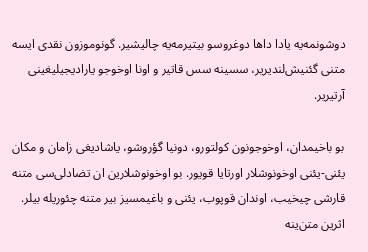دوشونمه‌یه یادا داها دوغروسو بیتیرمه‌یه چالیشیر. گونوموزون نقدی ایسه متنی گئنیش‌لندیریر، سسینه سس قاتیر و اونا اوخوجو یارادیجیلیغینی آرتیریر.

بو باخیمدان، اوخوجونون کولتورو، دونیا گؤروشو، یاشادیغی زامان و مکان یئنی-یئنی اوخونوشلار اورتایا قویور. بو اوخونوشلارین ان تضادلی‌سی متنه قارشی چیخیب، اوندان قوپوب، یئنی و باغیمسیز بیر متنه چئوریله بیلر. اثرین متن‌ینه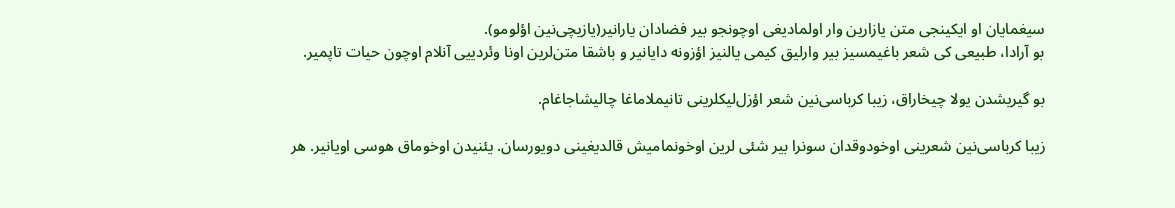سیغمایان او ایکینجی متن یازارین وار اولمادیغی اوچونجو بیر فضادان یارانیر(یازیچی‌نین اؤلومو).
بو آرادا، طبیعی کی شعر باغیمسیز بیر وارلیق کیمی یالنیز اؤزونه دایانیر و باشقا متن‌لرین اونا وئردییی آنلام اوچون حیات تاپمیر.

بو گیریشدن یولا چیخاراق، زیبا کرباسی‌نین شعر اؤزل‌لیکلرینی تانیملاماغا چالیشاجاغام.

زیبا کرباسی‌نین شعرینی اوخودوقدان سونرا بیر شئی لرین اوخونمامیش قالدیغینی دویورسان. یئنیدن اوخوماق هوسی اویانیر. هر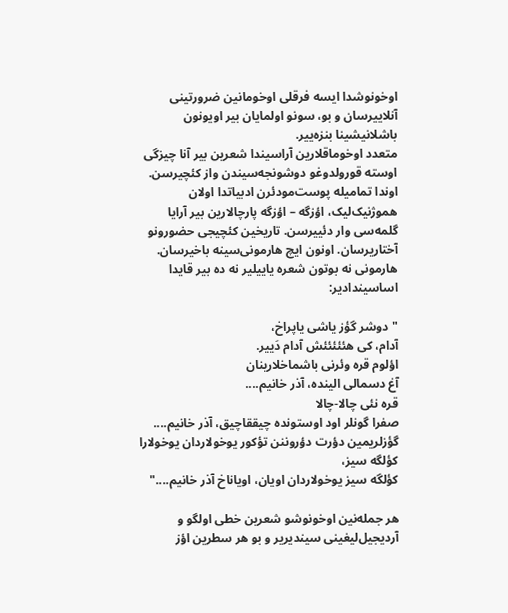اوخونوشدا ایسه فرقلی اوخومانین ضرورتینی آنلاییرسان و بو، سونو اولمایان بیر اویونون باشلانیشینا بنزه‌ییر.
متعدد اوخوماقلارین آراسیندا شعرین بیر آنا چیزگی اوسته قورولدوغو دوشونجه‌سیندن واز کئچیرسن. اوندا تمامیله پوست‌مودئرن ادبیاتدا اولان هموژنیک‌لیک، اؤزگه – اؤزگه پارچالارین بیر آرایا گلمه‌سی وار دئییرسن. تاریخین کئچیجی حضورونو آختاریرسان. اونون ایچ هارمونی‌سینه باخیرسان. هارمونی نه بوتون شعره یاییلیر نه ده بیر قایدا اساسیندادیر:

"دوشر گؤز یاشی یاپراخ،
آدام، کی هئئئئئش آدام دَییر.
اؤلوم قره وئرنی باشماخلارینان
آغ دسمالی الینده، آذر خانیم....
قره نئی چالا-چالا
صفرا گونلر اود اوستونده چیققاچیق، آذر خانیم....
گؤزلریمین دؤرت دؤروننن تؤکور یوخولاردان یوخولارا
کؤلگه سیز،
کؤلگه سیز یوخولاردان اویان، اویاناخ آذر خانیم...."

هر جمله‌نین اوخونوشو شعرین خطی اولگو و آردیجیل‌لیغینی سیندیریر و بو هر سطرین اؤز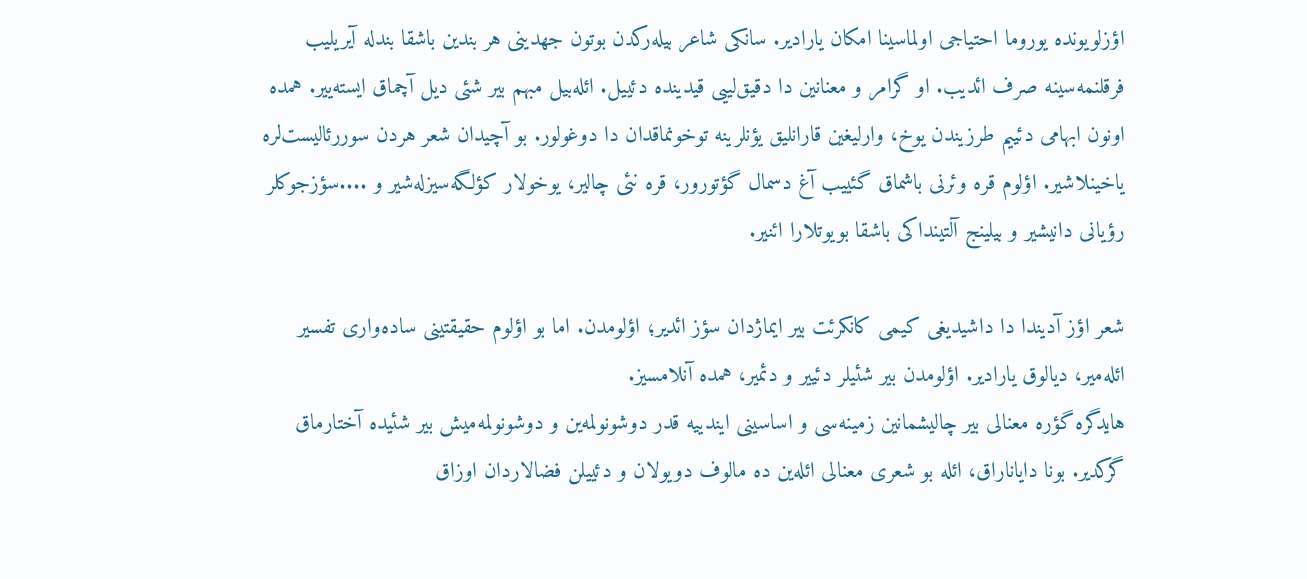اؤزلویونده یوروما احتیاجی اولماسینا امکان یارادیر. سانکی شاعر بیله‌رکدن بوتون جهدینی هر بندین باشقا بندله آیریلیب فرقلنمه‌سینه صرف ائدیب. او گرامر و معنانین دا دقیق‌لییی قیدینده دئییل. ائله‌بیل مبهم بیر شئی دیل آچماق ایسته‌ییر. همده اونون ابهامی دئییم طرزیندن یوخ، وارلیغین قارانلیق یؤنلرینه توخونماقدان دا دوغولور. بو آچیدان شعر هردن سوررئالیست‌لره یاخینلاشیر. اؤلوم قره وئرنی باشماق گئییب آغ دسمال گؤتورور، قره نئی چالیر، یوخولار کؤلگه‌سیزله‌شیر و ....سؤزجوکلر رؤیانی دانیشیر و بیلینج آلتینداکی باشقا بویوتلارا ائنیر.

شعر اؤز آدیندا دا داشیدیغی کیمی کانکرئت بیر ایماژدان سؤز ائدیر؛ اؤلومدن. اما بو اؤلوم حقیقتینی ساده‌واری تفسیر ائله‌میر، دیالوق یارادیر. اؤلومدن بیر شئیلر دئییر و دئمیر، همده آنلامسیز.
هایدگره گؤره معنالی بیر چالیشمانین زمینه‌سی و اساسینی ایندییه قدر دوشونولمه‌ین و دوشونولمه‌میش بیر شئیده آختارماق گرکدیر. بونا دایاناراق، ائله بو شعری معنالی ائله‌ین ده مالوف دویولان و دئییلن فضالاردان اوزاق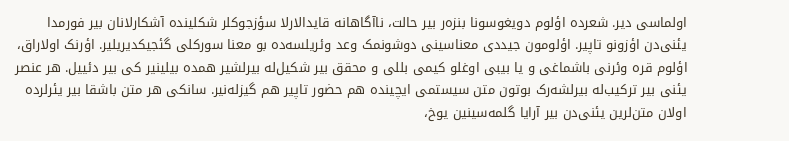اولماسی دیر. شعرده اؤلوم دویغوسونا بنزه‌ر بیر حالت، ناآگاهانه قایدالارلا سؤزجوکلر شکلینده آشکارلانان بیر فورمدا یئنی‌دن اؤزونو تاپیر. اؤلومون جیددی معناسینی دوشونمک وعد وئریلسه‌ده بو معنا سورکلی گئجیکدیریلیر. اؤرنک اولاراق، اؤلوم قره وئرنی باشماغی و یا بیبی اوغلو کیمی بللی و محقق بیر شکیل‌له بیرلشیر همده بیلینیر کی بیر دئییل. هر عنصر یئنی بیر ترکیب‌له بیرلشه‌رک بوتون متن سیستمی ایچینده هم حضور تاپیر هم گیزله‌نیر. سانکی هر متن باشقا بیر یئرلرده اولان متن‌لرین یئنی‌دن بیر آرایا گلمه‌سینین یوخ،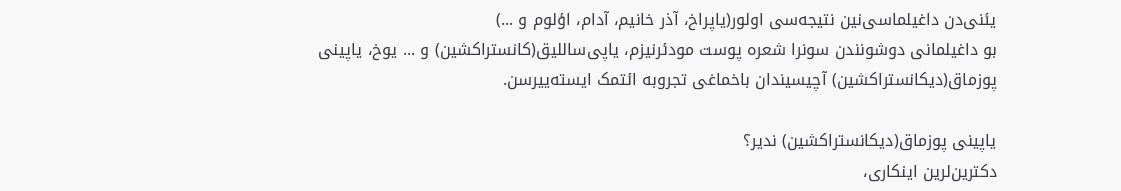یئنی‌دن داغیلماسی‌نین نتیجه‌سی اولور(یاپراخ، آذر خانیم، آدام، اؤلوم و ...)
بو داغیلمانی دوشونندن سونرا شعره پوست مودئرنیزم، یاپی‌ساللیق(کانستراکشین) و ... یوخ، یاپینی پوزماق(دیکانستراکشین) آچیسیندان باخماغی تجروبه ائتمک ایسته‌ییرسن.

یاپینی پوزماق(دیکانستراکشین) ندیر؟
دکترین‌لرین اینکاری،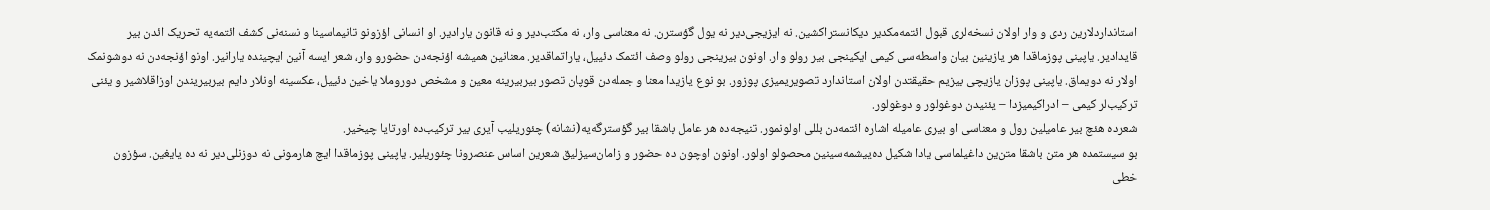استانداردلارین ردی و وار اولان نسخه‌لری قبول ائتمه‌مکدیر دیکانستراکشین. نه ایزیجی‌دیر نه یول گؤسترن. نه معناسی وار، نه مکتب‌دیر و نه قانون یارادیر. او انسانی اؤزونو تانیماسینا و نسنه‌نی کشف ائتمه‌یه تحریک ائدن بیر قایدادیر. یاپینی پوزماقدا هر یازینین بیان واسطه‌سی کیمی ایکینجی بیر رولو وار. اونون بیرینجی رولو وصف ائتمک دئییل، یاراتماقدیر. معنانین همیشه اؤنجه‌دن حضورو وار، شعر ایسه آنین ایچینده یارانیر. اونو اؤنجه‌دن نه دوشونمک اولار نه دویماق. یاپینی پوزان یازیچی بیزیم حقیقتدن اولان استاندارد تصویریمیزی پوزور. بو نوع یازیدا معنا و جمله‌دن قوپان تصور بیربیرینه معین و مشخص دوروملا یاخین دئییل، عکسینه اونلار دایم بیربیریندن اوزاقلاشیر و یئنی ترکیب‌لر کیمی – ادراکیمیزدا – یئنیدن دوغولور و دوغولور.
شعرده هئچ بیر عامیلین رول و معناسی او بیری عامیله اشاره ائتمه‌دن بللی اولونمور. تنیجه‌ده هر عامل باشقا بیر گؤسترگه‌یه(نشانه) چئوریلیب آیری بیر ترکیب‌ده اورتایا چیخیر.
بو سیستمده هر متن باشقا متن‌ین داغیلماسی یادا شکیل ده‌ییشمه‌سینین محصولو اولور. اونون اوچون ده حضور و زامان‌سیزلیق شعرین اساس عنصرونا چئوریلیر. یاپینی پوزماقدا ایچ هارمونی نه دوزنلی‌دیر نه ده یایغین. سؤزون خطی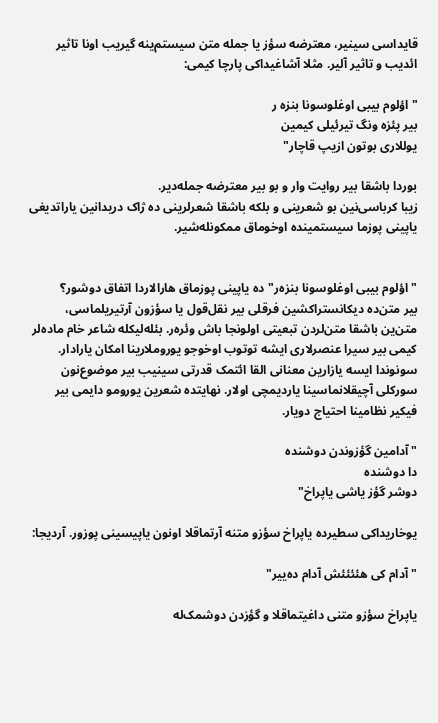قایداسی سینیر، معترضه سؤز یا جمله متن سیستم‌ینه گیریب اونا تاثیر ائدیب و تاثیر آلیر. مثلا آشاغیداکی پارچا کیمی:

"اؤلوم بیبی اوغلوسونا بنزه ر
بیر پئزه ونگ تیرئیلی کیمین
یوللاری بوتون ازیپ قاچار"

بوردا باشقا بیر روایت وار و بو بیر معترضه جمله‌دیر.
زیبا کرباسی‌نین بو شعرینی و بلکه باشقا شعرلرینی ده ژاک دریدانین یاراتدیغی یاپینی پوزما سیستمینده اوخوماق ممکونله‌شیر.


"اؤلوم بیبی اوغلوسونا بنزه‌ر"ده یاپینی پوزماق هارالاردا اتفاق دوشور؟
بیر متن‌ده دیکانستراکشین فرقلی بیر نقل‌قول یا سؤزون آرتیریلماسی، متن‌ین باشقا متن‌لردن تبعیتی اولونجا باش وئره‌ر. بئله‌لیکله شاعر خام ماده‌لر کیمی بیر سیرا عنصرلاری ایشه توتوب اوخوجو یوروملارینا امکان یارادار. سونوندا ایسه یازارین معنانی القا ائتمک قدرتی سینیب بیر موضوع‌نون سورکلی آچیقلانماسینا یاردیمچی اولار. نهایتده شعرین یورومو دایمی بیر فیکیر نظامینا احتیاج دویار.

"آدامین گؤزوندن دوشنده
دا دوشنده
دوشر گؤز یاشی یاپراخ"

یوخاریداکی سطیرده یاپراخ سؤزو متنه آرتماقلا اونون یاپیسینی پوزور. آردیجا:

"آدام کی هئئئئش آدام ده‌ییر"

یاپراخ سؤزو متنی داغیتماقلا و گؤزدن دوشمک‌له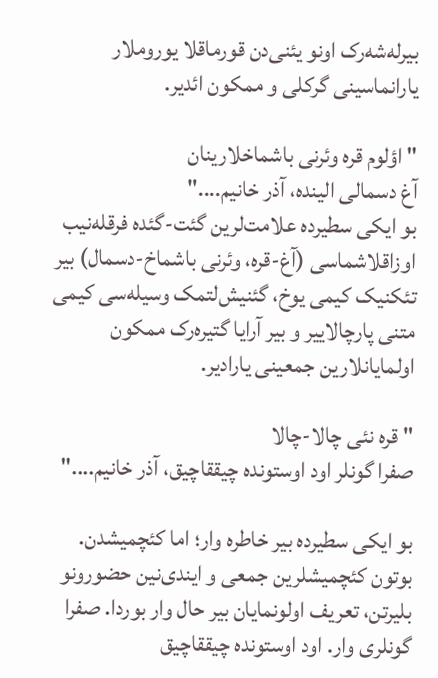بیرله‌شه‌رک اونو یئنی‌دن قورماقلا یوروملار یارانماسینی گرکلی و ممکون ائدیر.

" اؤلوم قره وئرنی باشماخلارینان
آغ دسمالی الینده، آذر خانیم...."
بو ایکی سطیرده علامت‌لرین گئت-گئده فرقله‌نیب اوزاقلاشماسی (آغ-قره، وئرنی باشماخ-دسمال) بیر تئکنیک کیمی یوخ، گئنیش‌لتمک وسیله‌سی کیمی متنی پارچالاییر و بیر آرایا گتیره‌رک ممکون اولمایانلارین جمعینی یارادیر.

" قره نئی چالا-چالا
صفرا گونلر اود اوستونده چیققاچیق، آذر خانیم...."

بو ایکی سطیرده بیر خاطره وار؛ اما کئچمیشدن. بوتون کئچمیشلرین جمعی و ایندی‌نین حضورونو بلیرتن، تعریف اولونمایان بیر حال وار بوردا. صفرا گونلری وار. اود اوستونده چیققاچیق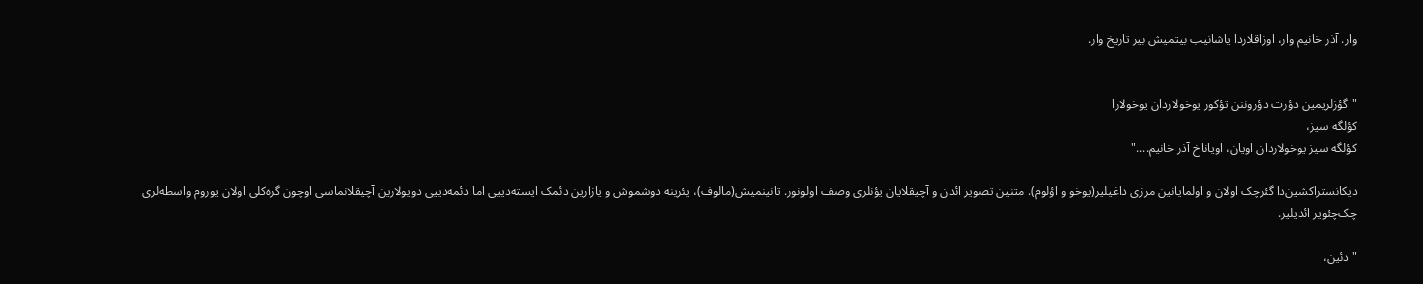وار. آذر خانیم وار، اوزاقلاردا یاشانیب بیتمیش بیر تاریخ وار.


"گؤزلریمین دؤرت دؤروننن تؤکور یوخولاردان یوخولارا
کؤلگه سیز،
کؤلگه سیز یوخولاردان اویان، اویاناخ آذر خانیم...."

دیکانستراکشین‌دا گئرچک اولان و اولمایانین مرزی داغیلیر(یوخو و اؤلوم). متنین تصویر ائدن و آچیقلایان یؤنلری وصف اولونور. تانینمیش(مالوف)، یئرینه دوشموش و یازارین دئمک ایسته‌دییی اما دئمه‌دییی دویولارین آچیقلانماسی اوچون گره‌کلی اولان یوروم واسطه‌لری چک‌چئویر ائدیلیر.

" دئین،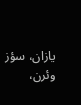یازان، سؤز وئرن،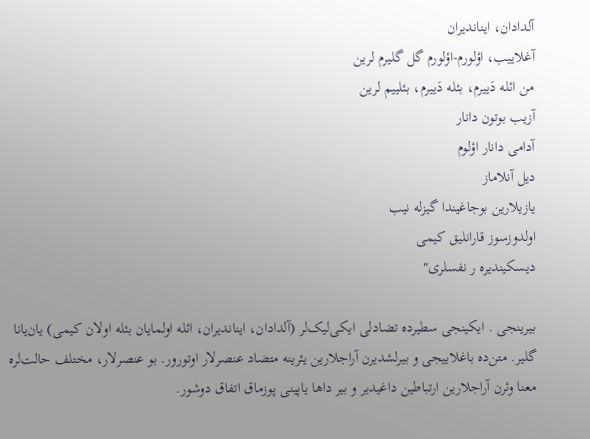آلدادان، ایناندیران
آغلاییب، اؤلورم-اؤلورم گل گلیرم لرین
من ائله دَییرم، بئله دَییرم، بئلییم لرین
آزیب بوتون دانار
آدامی دانار اؤلوم
دیل آنلاماز
یازیلارین بوجاغیندا گیزله نیب
اولدوزسوز قارانلیق کیمی
دیسکیندیره ر نفسلری"

بیرینجی . ایکینجی سطیرده تضادلی ایکی‌لیک‌لر (آلدادان، ایناندیران، ائله اولمایان بئله اولان کیمی) یان‌یانا گلیر. متن‌ده باغلاییجی و بیرلشدیرن آراجلارین یئرینه متضاد عنصرلار اوتورور. بو عنصرلار، مختلف حالت‌لره معنا وئرن آراجلارین ارتباطین داغیدیر و بیر داها یاپینی پوزماق اتفاق دوشور.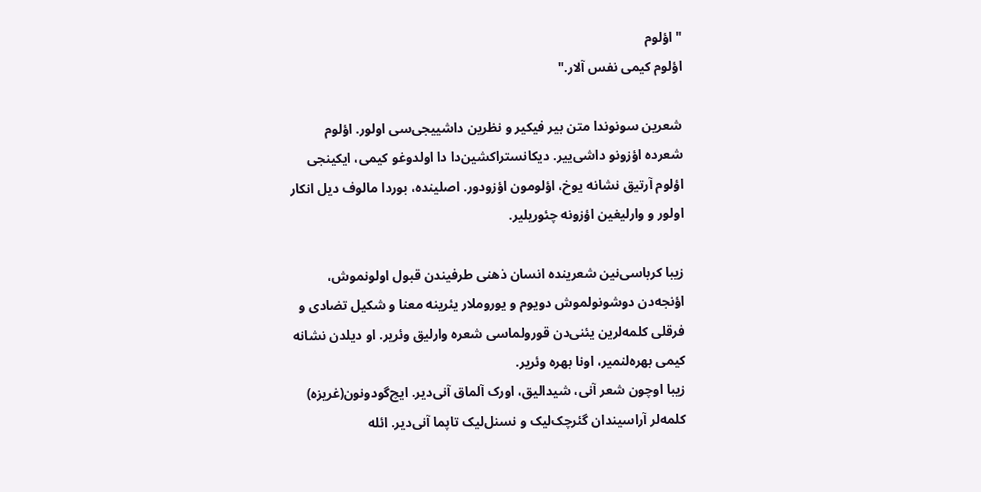" اؤلوم
اؤلوم کیمی نفس آلار."

شعرین سونوندا متن بیر فیکیر و نظرین داشییجی‌سی اولور. اؤلوم شعرده اؤزونو داشی‌ییر. دیکانستراکشین‌دا دا اولدوغو کیمی، ایکینجی اؤلوم آرتیق نشانه یوخ، اؤلومون اؤزودور. اصلینده، بوردا مالوف دیل انکار اولور و وارلیغین اؤزونه چئوریلیر.

زیبا کرباسی‌نین شعرینده انسان ذهنی طرفیندن قبول اولونموش، اؤنجه‌دن دوشونولموش دویوم و یوروملار یئرینه معنا و شکیل تضادی و فرقلی کلمه‌لرین یئنی‌دن قورولماسی شعره وارلیق وئریر. او دیلدن نشانه کیمی بهره‌لنمیر، اونا بهره وئریر.
زیبا اوچون شعر آنی، شیدالیق، اورک آلماق آنی‌دیر. ایچ‌گودونون(غریزه) کلمه‌لر آراسیندان گئرچک‌لیک و نسنل‌لیک تاپما آنی‌دیر. ائله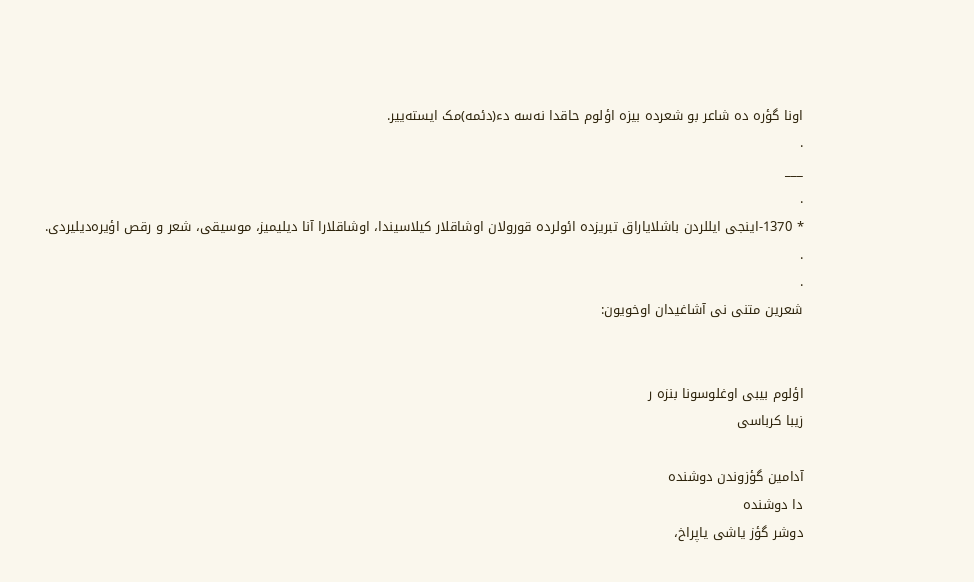اونا گؤره ده شاعر بو شعرده بیزه اؤلوم حاقدا نه‌سه دء(دئمه)مک ایسته‌ییر.
.
___
.
* 1370-اینجی ایللردن باشلایاراق تبریزده ائولرده قورولان اوشاقلار کیلاسیندا، اوشاقلارا آنا دیلیمیز، موسیقی، شعر و رقص اؤیره‌دیلیردی.
.
.
شعرین متنی نی آشاغیدان اوخویون:


اؤلوم بیبی اوغلوسونا بنزه ر
زیبا کرباسی

آدامین گؤزوندن دوشنده
دا دوشنده
دوشر گؤز یاشی یاپراخ،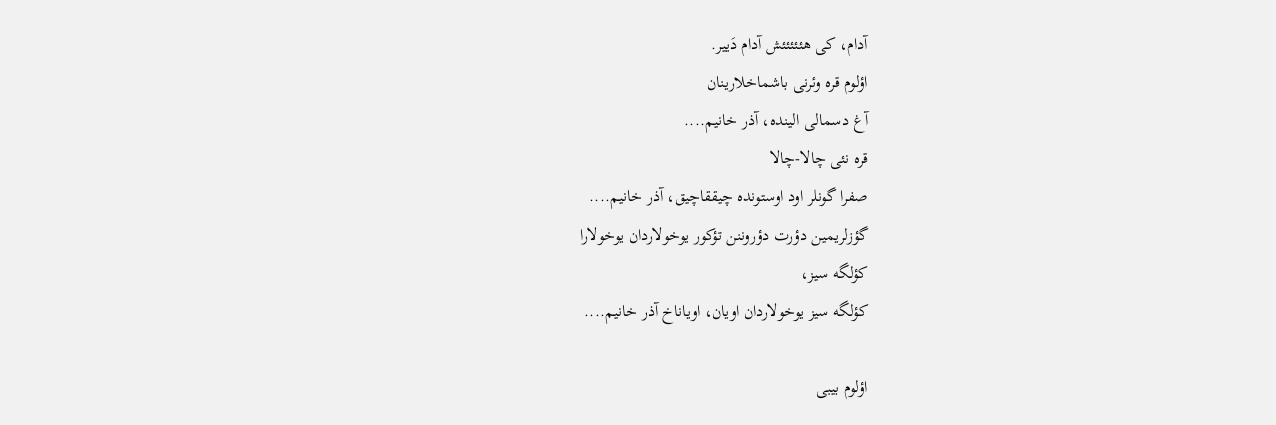آدام، کی هئئئئئش آدام دَییر.
اؤلوم قره وئرنی باشماخلارینان
آغ دسمالی الینده، آذر خانیم....
قره نئی چالا-چالا
صفرا گونلر اود اوستونده چیققاچیق، آذر خانیم....
گؤزلریمین دؤرت دؤروننن تؤکور یوخولاردان یوخولارا
کؤلگه سیز،
کؤلگه سیز یوخولاردان اویان، اویاناخ آذر خانیم....

اؤلوم بیبی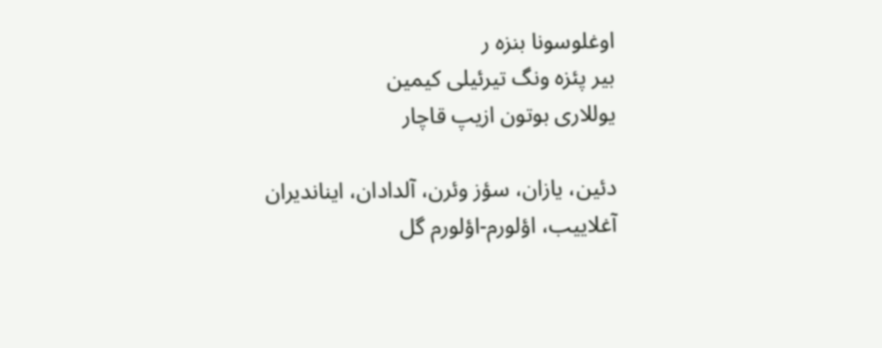اوغلوسونا بنزه ر
بیر پئزه ونگ تیرئیلی کیمین
یوللاری بوتون ازیپ قاچار

دئین، یازان، سؤز وئرن، آلدادان، ایناندیران
آغلاییب، اؤلورم-اؤلورم گل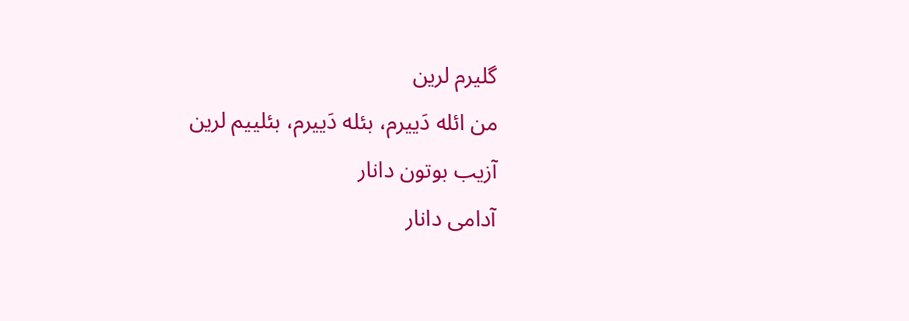گلیرم لرین
من ائله دَییرم، بئله دَییرم، بئلییم لرین
آزیب بوتون دانار
آدامی دانار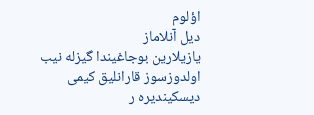اؤلوم
دیل آنلاماز
یازیلارین بوجاغیندا گیزله نیب
اولدوزسوز قارانلیق کیمی
دیسکیندیره ر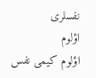نفسلری
اؤلوم
اؤلوم کیمی نفس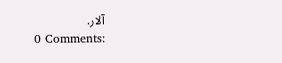آلار.
0 Comments: